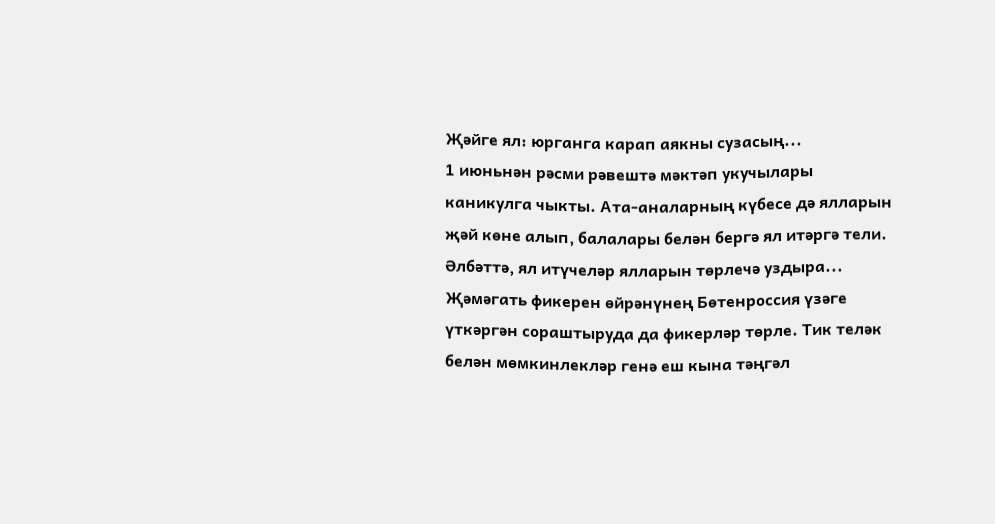Җәйге ял: юрганга карап аякны сузасың...
1 июньнән рәсми рәвештә мәктәп укучылары каникулга чыкты. Ата-аналарның күбесе дә ялларын җәй көне алып, балалары белән бергә ял итәргә тели. Әлбәттә, ял итүчеләр ялларын төрлечә уздыра...
Җәмәгать фикерен өйрәнүнең Бөтенроссия үзәге үткәргән сораштыруда да фикерләр төрле. Тик теләк белән мөмкинлекләр генә еш кына тәңгәл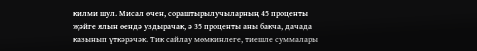килми шул. Мисал өчен, сораштырылучыларның 45 проценты җәйге ялын өендә уздырачак, ә 35 проценты аны бакча, дачада казынып үткәрәчәк. Тик сайлау мөмкинлеге, тиешле суммалары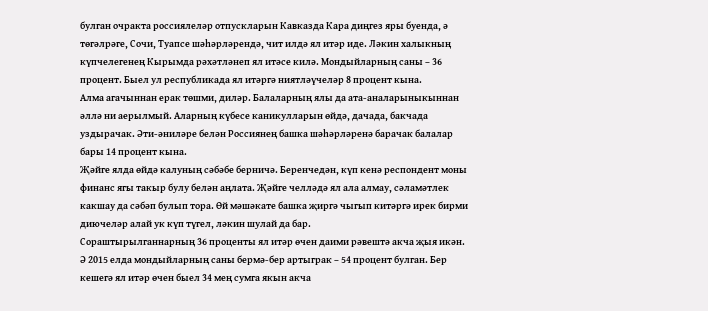булган очракта россиялеләр отпускларын Кавказда Кара диңгез яры буенда, ә төгәлрәге, Сочи, Туапсе шәһәрләрендә, чит илдә ял итәр иде. Ләкин халыкның күпчелегенең Кырымда рәхәтләнеп ял итәсе килә. Мондыйларның саны – 36 процент. Быел ул республикада ял итәргә ниятләүчеләр 8 процент кына.
Алма агачыннан ерак төшми, диләр. Балаларның ялы да ата-аналарыныкыннан әллә ни аерылмый. Аларның күбесе каникулларын өйдә, дачада, бакчада уздырачак. Әти-әниләре белән Россиянең башка шәһәрләренә барачак балалар бары 14 процент кына.
Җәйге ялда өйдә калуның сәбәбе берничә. Беренчедән, күп кенә респондент моны финанс ягы такыр булу белән аңлата. Җәйге челләдә ял ала алмау, сәламәтлек какшау да сәбәп булып тора. Өй мәшәкате башка җиргә чыгып китәргә ирек бирми диючеләр алай ук күп түгел, ләкин шулай да бар.
Сораштырылганнарның 36 проценты ял итәр өчен даими рәвештә акча җыя икән. Ә 2015 елда мондыйларның саны бермә-бер артыграк – 54 процент булган. Бер кешегә ял итәр өчен быел 34 мең сумга якын акча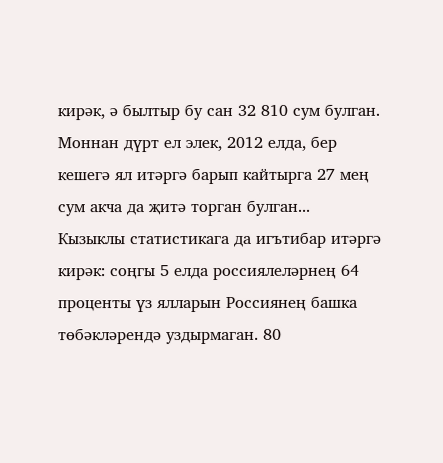кирәк, ә былтыр бу сан 32 810 сум булган. Моннан дүрт ел элек, 2012 елда, бер кешегә ял итәргә барып кайтырга 27 мең сум акча да җитә торган булган...
Кызыклы статистикага да игътибар итәргә кирәк: соңгы 5 елда россиялеләрнең 64 проценты үз ялларын Россиянең башка төбәкләрендә уздырмаган. 80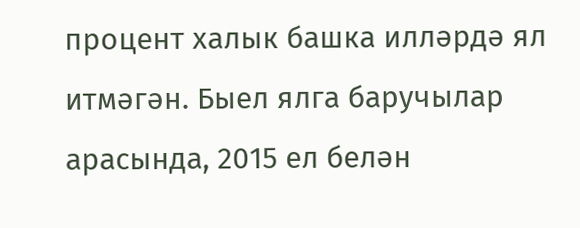процент халык башка илләрдә ял итмәгән. Быел ялга баручылар арасында, 2015 ел белән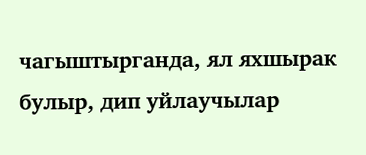чагыштырганда, ял яхшырак булыр, дип уйлаучылар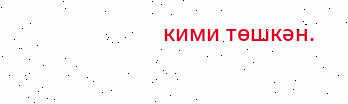кими төшкән.